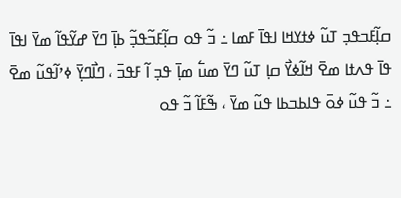ߛߊ߲߬ߓߏߟߏ߲ ߠߎ߬ ߦߙߌߞߊ ߊߟߊ߫ ߓߘߊ ߸ ߏ߬ ߟߋ ߛߊ߲߬ߓߏ߬ߟߏ߲߬ ߕߊ߲߫ ߣߌ߫ ߝߌ߬ߟߊ߬ ߘߌ߫ ߊߟߊ߫ ߟߊ߫ ߟߍߙߊ ߘߐ߫ ߞߊ߬ߦߌ߯ ߛߊ߲ ߠߎ߬ ߣߌ߫ ߘߎ߱ ߘߊ߲߫ ߟߏ߲ ߊ߬ ߓߟߏ߫ ، ߣߊ߯ߣߌ߲߫ ߦߴߊ߬ߟߎ߬ ߘߐ߫ ߸ ߏ߬ ߟߎ߬ ߦߋ߫ ߟߊߕߏߕߊ ߟߎ߬ ߘߌ߫ ، ߒ߬ߓߊ߬ ߏ߬ ߟߋ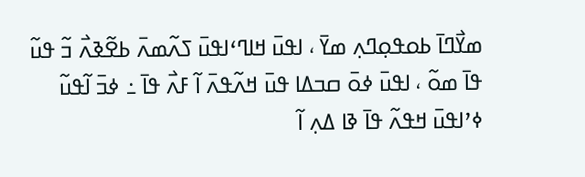ߘߌ߯ߣߊ߫ ߕߋߟߋ߲ߣߍ߲ ߘߌ߫ ، ߊߟߎ߫ ߞߊߣߵߊߟߎ߫ ߖߍ߬ߘߍ߫ ߕߐ߬ߢߍ߯ ߏ߬ ߟߎ߬ ߟߊ߫ ߘߋ߬ ، ߊߟߎ߫ ߦߋ߫ ߛߏߡߊ ߟߎ߫ ߞߍ߬ߟߍ߫ ߊ߬ ߓߍ߯ ߟߊ߫ ߸ ߦߏ߫ ߊ߬ߟߎ߬ ߦߴߊߟߎ߫ ߞߟߍ߬ ߟߊ߫ ߢߊ ߡߍ߲ ߊ߬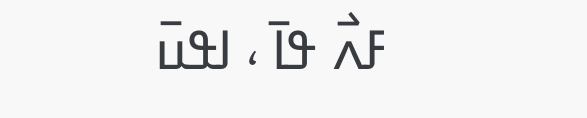ߓߍ߯ ߟߊ߫ ، ߊߟߎ߫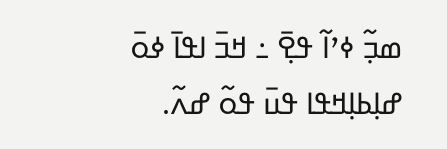ߘߏ߲߬ ߦߴߊ߬ ߟߐ߲߫ ߸ ߞߏ߫ ߊߟߊ߫ ߦߋ߫ ߝߊ߲ߕߊ߲ߞߟߊ ߟߎ߫ ߟߋ߬ ߝߍ߬.